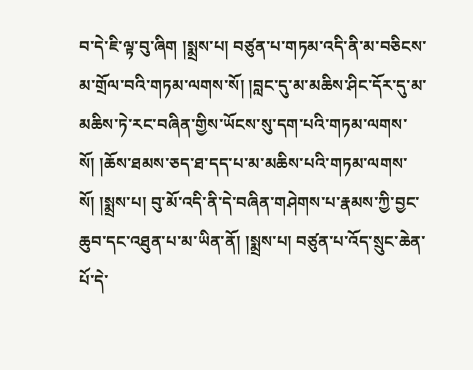བ་དེ་ཇི་ལྟ་བུ་ཞིག །སྨྲས་པ། བཙུན་པ་གཏམ་འདི་ནི་མ་བཅིངས་མ་གྲོལ་བའི་གཏམ་ལགས་སོ། །བླང་དུ་མ་མཆིས་ཤིང་དོར་དུ་མ་མཆིས་ཏེ་རང་བཞིན་གྱིས་ཡོངས་སུ་དག་པའི་གཏམ་ལགས་སོ། །ཆོས་ཐམས་ཅད་ཐ་དད་པ་མ་མཆིས་པའི་གཏམ་ལགས་སོ། །སྨྲས་པ། བུ་མོ་འདི་ནི་དེ་བཞིན་གཤེགས་པ་རྣམས་ཀྱི་བྱང་ཆུབ་དང་འཐུན་པ་མ་ཡིན་ནོ། །སྨྲས་པ། བཙུན་པ་འོད་སྲུང་ཆེན་པོ་དེ་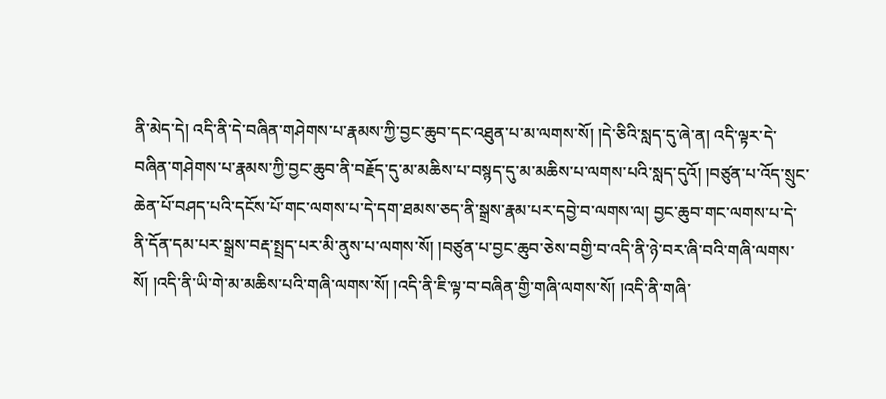ནི་མེད་དེ། འདི་ནི་དེ་བཞིན་གཤེགས་པ་རྣམས་ཀྱི་བྱང་ཆུབ་དང་འཐུན་པ་མ་ལགས་སོ། །དེ་ཅིའི་སླད་དུ་ཞེ་ན། འདི་ལྟར་དེ་བཞིན་གཤེགས་པ་རྣམས་ཀྱི་བྱང་ཆུབ་ནི་བརྗོད་དུ་མ་མཆིས་པ་བསྙད་དུ་མ་མཆིས་པ་ལགས་པའི་སླད་དུའོ། །བཙུན་པ་འོད་སྲུང་ཆེན་པོ་བཤད་པའི་དངོས་པོ་གང་ལགས་པ་དེ་དག་ཐམས་ཅད་ནི་སྒྲས་རྣམ་པར་དབྱེ་བ་ལགས་ལ། བྱང་ཆུབ་གང་ལགས་པ་དེ་ནི་དོན་དམ་པར་སྒྲས་བརྡ་སྤྲད་པར་མི་ནུས་པ་ལགས་སོ། །བཙུན་པ་བྱང་ཆུབ་ཅེས་བགྱི་བ་འདི་ནི་ཉེ་བར་ཞི་བའི་གཞི་ལགས་སོ། །འདི་ནི་ཡི་གེ་མ་མཆིས་པའི་གཞི་ལགས་སོ། །འདི་ནི་ཇི་ལྟ་བ་བཞིན་གྱི་གཞི་ལགས་སོ། །འདི་ནི་གཞི་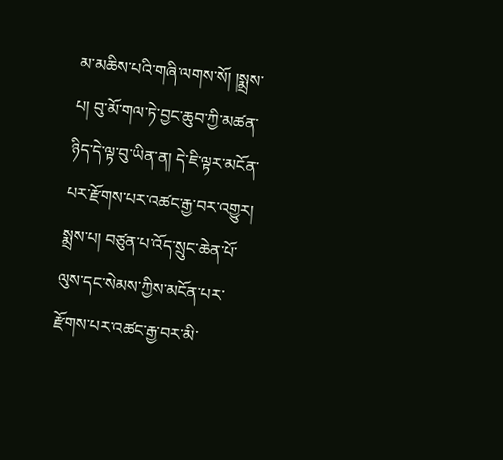མ་མཆིས་པའི་གཞི་ལགས་སོ། །སྨྲས་པ། བུ་མོ་གལ་ཏེ་བྱང་ཆུབ་ཀྱི་མཚན་ཉིད་དེ་ལྟ་བུ་ཡིན་ན། དེ་ཇི་ལྟར་མངོན་པར་རྫོགས་པར་འཚང་རྒྱ་བར་འགྱུར། སྨྲས་པ། བཙུན་པ་འོད་སྲུང་ཆེན་པོ་ལུས་དང་སེམས་ཀྱིས་མངོན་པར་རྫོགས་པར་འཚང་རྒྱ་བར་མི་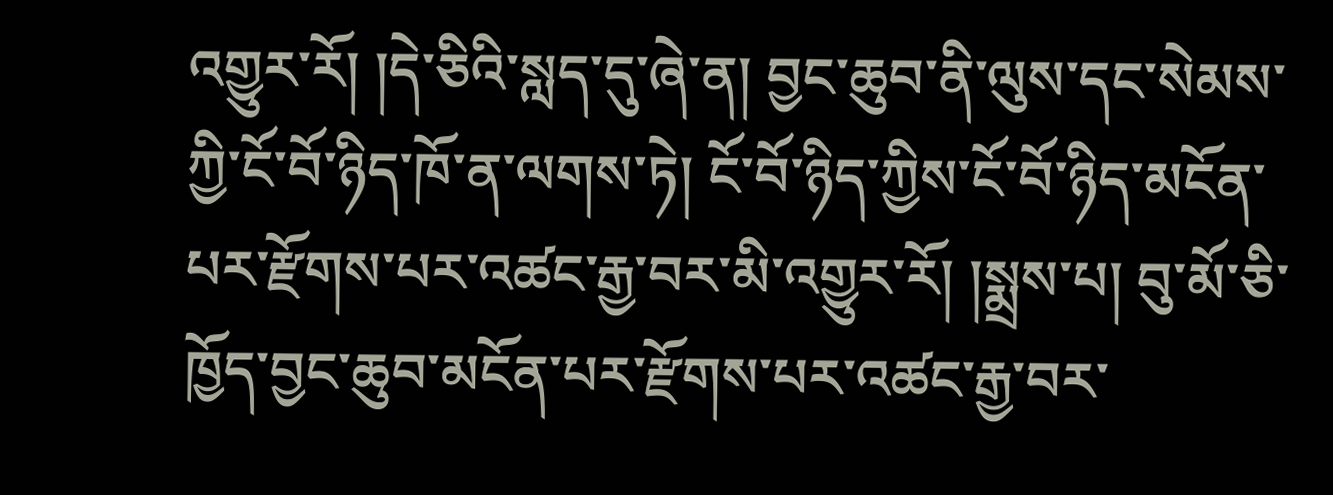འགྱུར་རོ། །དེ་ཅིའི་སླད་དུ་ཞེ་ན། བྱང་ཆུབ་ནི་ལུས་དང་སེམས་ཀྱི་ངོ་བོ་ཉིད་ཁོ་ན་ལགས་ཏེ། ངོ་བོ་ཉིད་ཀྱིས་ངོ་བོ་ཉིད་མངོན་པར་རྫོགས་པར་འཚང་རྒྱ་བར་མི་འགྱུར་རོ། །སྨྲས་པ། བུ་མོ་ཅི་ཁྱོད་བྱང་ཆུབ་མངོན་པར་རྫོགས་པར་འཚང་རྒྱ་བར་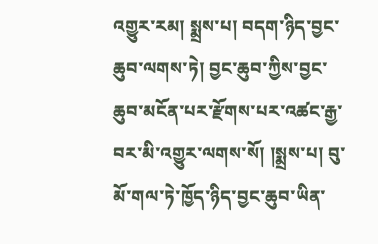འགྱུར་རམ། སྨྲས་པ། བདག་ཉིད་བྱང་ཆུབ་ལགས་ཏེ། བྱང་ཆུབ་ཀྱིས་བྱང་ཆུབ་མངོན་པར་རྫོགས་པར་འཚང་རྒྱ་བར་མི་འགྱུར་ལགས་སོ། །སྨྲས་པ། བུ་མོ་གལ་ཏེ་ཁྱོད་ཉིད་བྱང་ཆུབ་ཡིན་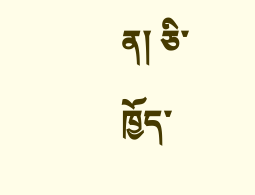ན། ཅི་ཁྱོད་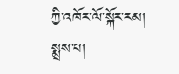ཀྱི་འཁོར་ལོ་སྐོར་རམ། སྨྲས་པ།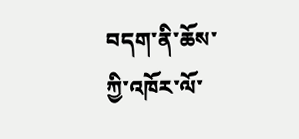བདག་ནི་ཆོས་ཀྱི་འཁོར་ལོ་